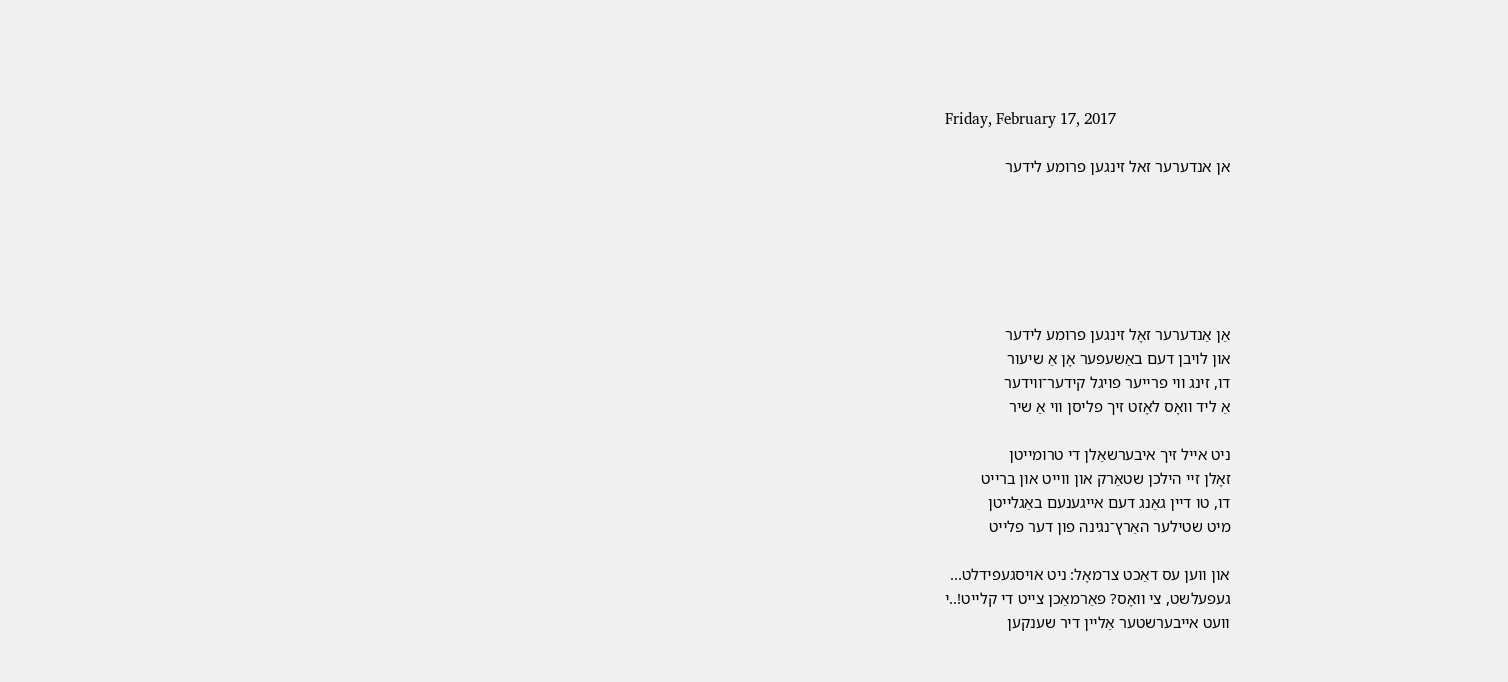Friday, February 17, 2017

אן אנדערער זאל זינגען פרומע לידער






אַן אַנדערער זאָל זינגען פרומע לידער
און לויבן דעם באַשעפער אָן אַ שיעור
דו, זינג ווי פרייער פויגל קידער־ווידער
אַ ליד וואָס לאָזט זיך פליסן ווי אַ שיר

ניט אייל זיך איבערשאַלן די טרומייטן
זאָלן זיי הילכן שטאַרק און ווייט און ברייט
דו, טו דיין גאַנג דעם אייגענעם באַגלייטן
מיט שטילער האַרץ־נגינה פון דער פלייט

און ווען עס דאַכט צו־מאָל: ניט אויסגעפידלט...
געפעלשט, צי וואָס? פאַרמאַכן צייט די קלייט!..י
וועט אייבערשטער אַליין דיר שענקען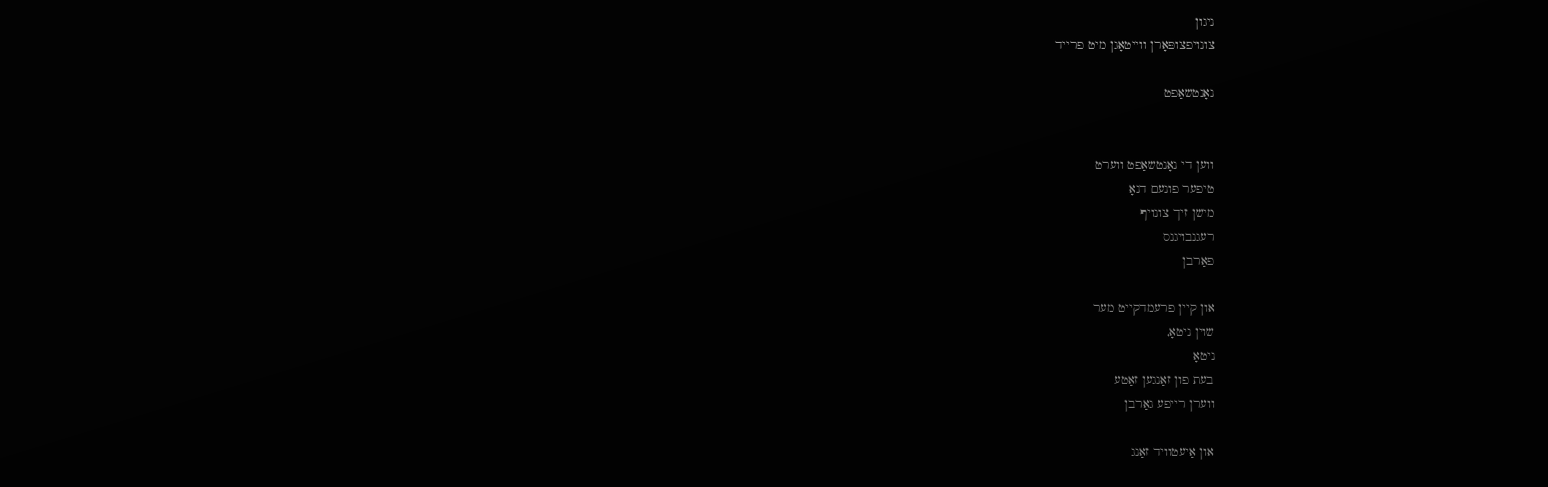ניגון
צונויפצופּאָרן ווייטאָגן מיט פרייד

נאָנטשאַפט


ווען די נאָנטשאַפט ווערט
טיפער פונעם דנאָ
מישן זיך צונויף
רעגנבויגנס
פאַרבן

און קיין פרעמדקייט מער
שוין ניטאָ,
ניטאָ
בעת פון זאַנגען זאַטע
ווערן רייפע גאַרבן

און אַיעטוויד זאַנג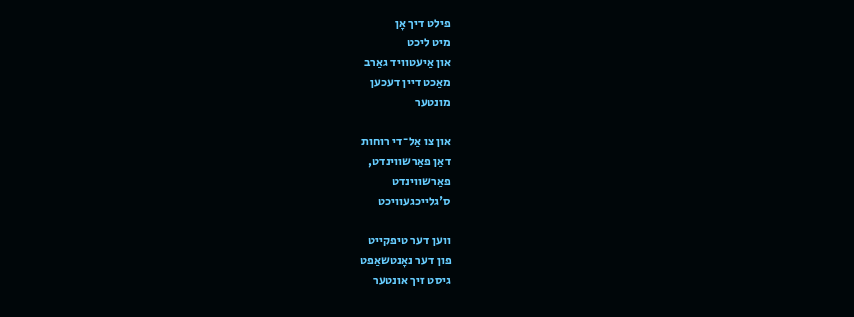פילט דיך אָן
מיט ליכט
און אַיעטוויד גאַרב
מאַכט דיין דעכען
מונטער

און צו אַל־די רוחות
דאַן פאַרשווינדט,
פאַרשווינדט
ס'גלייכגעוויכט

ווען דער טיפקייט
פון דער נאָנטשאַפט
גיסט זיך אונטער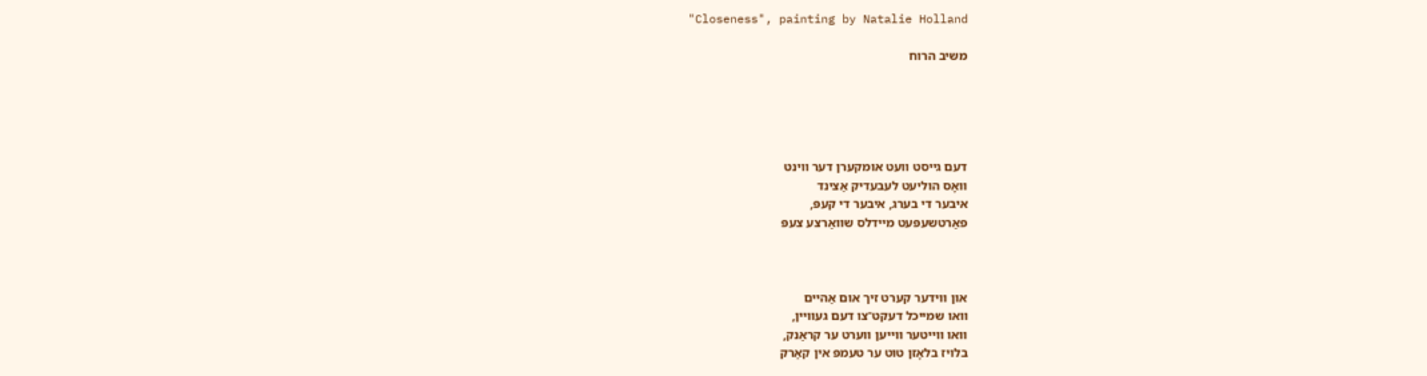"Closeness", painting by Natalie Holland

משיב הרוח





דעם גייסט וועט אומקערן דער ווינט
וואָס הוליעט לעבעדיק אַצינד
איבער די בערג, איבער די קעפּ,
פאַרטשעפּעט מיידלס שוואַרצע צעפּ



און ווידער קערט זיך אום אַהיים
וואו שמייכל דעקט־צו דעם געוויין,
וואו ווייטער ווייען ווערט ער קראַנק,
בלויז בלאָזן טוט ער טעמפּ אין קאַרק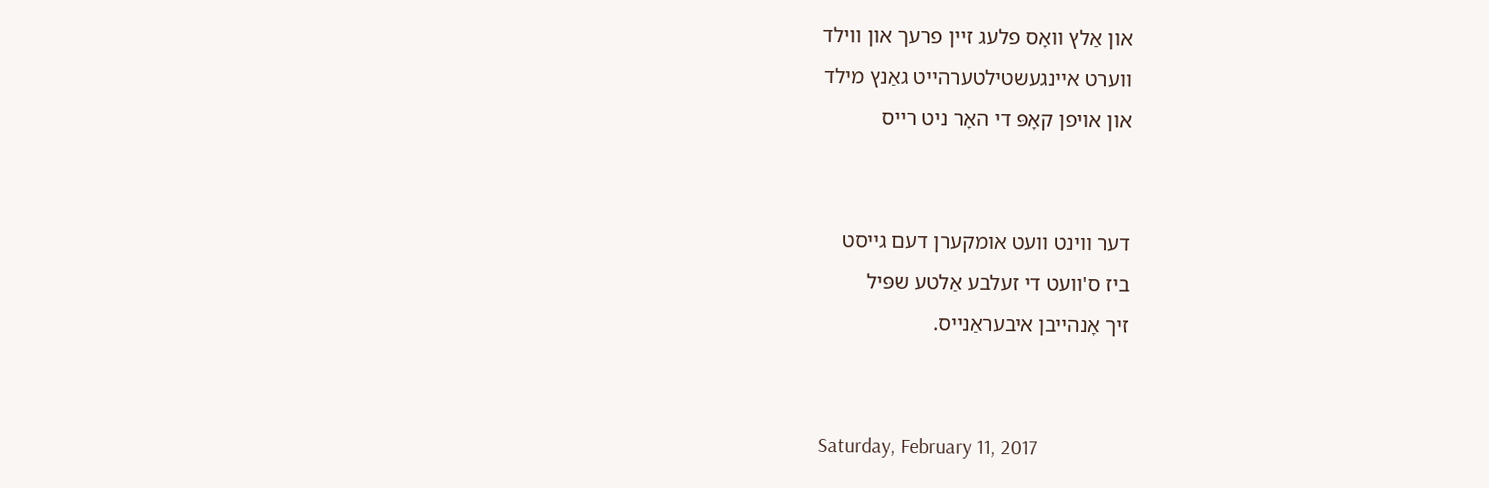און אַלץ וואָס פלעג זיין פרעך און ווילד
ווערט איינגעשטילטערהייט גאַנץ מילד
און אויפן קאָפּ די האָר ניט רייס


דער ווינט וועט אומקערן דעם גייסט
ביז ס'וועט די זעלבע אַלטע שפּיל
זיך אָנהייבן איבעראַנייס.


Saturday, February 11, 2017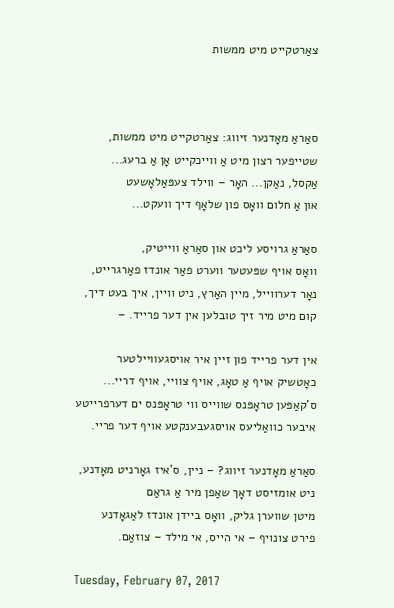צאַרטקייט מיט ממשות



סאַראַ מאָדנער זיווג: צאַרטקייט מיט ממשות,
שטייפער רצון מיט אַ ווייכקייט אָן אַ ברעג...
אַקסל, נאַקן... האָר – ווילד צעפּאַלאָשעט
און אַ חלום וואָס פון שלאָף דיך וועקט...

סאַראַ גרויסע ליכט און סאַראַ ווייטיק,
וואָס אויף שפּעטער ווערט פאַר אונדז פאַרגרייט,
נאָר דערווייל, מיין האַרץ, ניט וויין, איך בעט דיך,
קום מיט מיר זיך טובלען אין דער פרייד. –

אין דער פרייד פון זיין איר אויסגעוויילטער
כאָטשיק אויף אַ טאָג, אויף צוויי, אויף דריי...
ס'קאַפּען טראָפּנס שווייס ווי טראָפּנס ים דערפרייטע
איבער כוואַליעס אויסגעבענקטע אויף דער פריי.

סאַראַ מאָדנער זיווג? – ניין, ס'איז גאָרניט מאׇדנע,
ניט אומזיסט דאָך שאַפן מיר אַ גראַם
מיטן שווערן גליק, וואָס ביידן אונדז לאַגאָדנע
פירט צונויף – אי הייס, אי מילד – צוזאַם.

Tuesday, February 07, 2017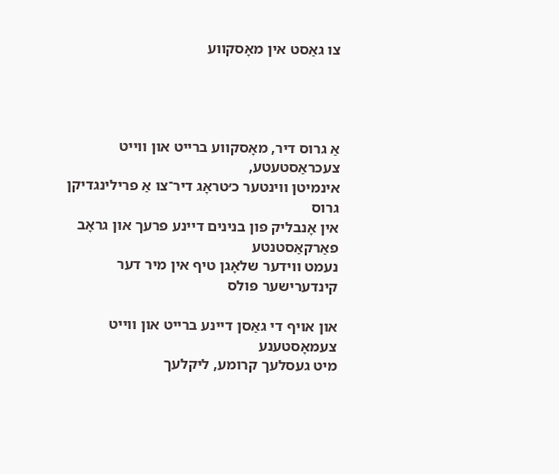צו גאַסט אין מאָסקווע




אַ גרוס דיר, מאָסקווע ברייט און ווייט צעכראַסטעטע,
אינמיטן ווינטער כ׳טראָג דיר־צו אַ פרילינגדיקן גרוס
אין אָנבליק פון בנינים דיינע פרעך און גראָב פאַרקאַסטנטע
נעמט ווידער שלאָגן טיף אין מיר דער קינדערישער פּולס

און אויף די גאַסן דיינע ברייט און ווייט צעמאָסטענע
מיט געסלעך קרומע, ליקלעך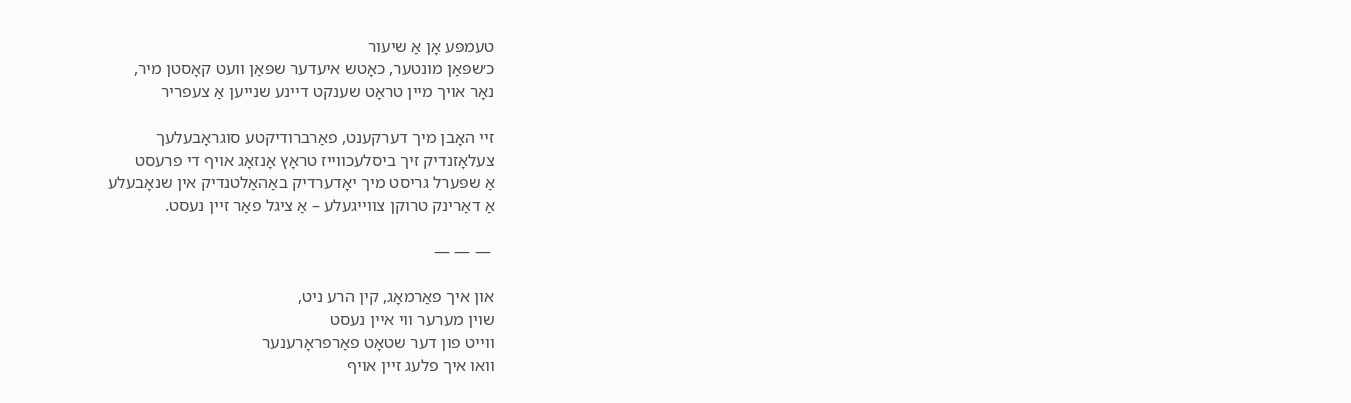טעמפּע אָן אַ שיעור
כ׳שפּאַן מונטער, כאָטש איעדער שפּאַן וועט קאָסטן מיר,
נאָר אויך מיין טראָט שענקט דיינע שנייען אַ צעפריר

זיי האָבן מיך דערקענט, פאַרברודיקטע סוגראָבעלעך
צעלאָזנדיק זיך ביסלעכווייז טראָץ אָנזאָג אויף די פרעסט
אַ שפּערל גריסט מיך יאָדערדיק באַהאַלטנדיק אין שנאָבעלע
אַ דאַרינק טרוקן צווייגעלע – אַ ציגל פאַר זיין נעסט.

 — — —

און איך פאַרמאָג, קין הרע ניט,
שוין מערער ווי איין נעסט
ווייט פון דער שטאָט פאַרפראָרענער
וואו איך פלעג זיין אויף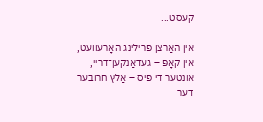קעסט...

אין האַרצן פרילינג האָרעוועט,
אין קאָפּ – געדאַנקען־דריי,
אונטער די פיס – אַלץ חרובער
דער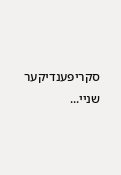סקריפּענדיקער שניי...